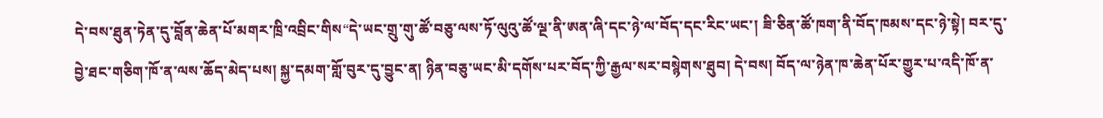དེ་བས་ཐུན་ཏེན་དུ་བློན་ཆེན་པོ་མགར་ཁྲི་འབྲིང་གིས“དེ་ཡང་གྲུ་གུ་ཚོ་བཅུ་ལས་ཏོ་ལུའུ་ཚོ་ལྔ་ནི་ཨན་ཞི་དང་ཉེ་ལ་བོད་དང་རིང་ཡང་། ཟི་ཅིན་ཚོ་ཁག་ནི་བོད་ཁམས་དང་ཉེ་སྟེ། བར་དུ་བྱེ་ཐང་གཅིག་ཁོ་ན་ལས་ཆོད་མེད་པས། སྐྱ་དམག་གློ་བུར་དུ་བྱུང་ན། ཉིན་བཅུ་ཡང་མི་དགོས་པར་བོད་ཀྱི་རྒྱལ་སར་བསྙེགས་ཐུབ། དེ་བས། བོད་ལ་ཉེན་ཁ་ཆེན་པོར་གྱུར་པ་འདི་ཁོ་ན་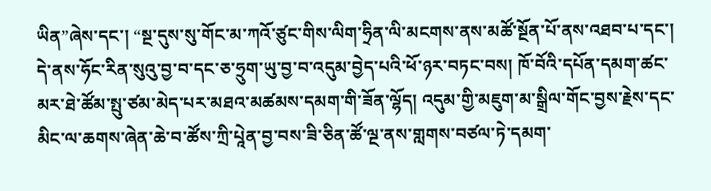ཡིན”ཞེས་དང་། “སྔ་དུས་སུ་གོང་མ་ཀའོ་ཙུང་གིས་ལིག་ཧྲིན་ལི་མངགས་ནས་མཚོ་སྔོན་པོ་ནས་འཐབ་པ་དང་། དེ་ནས་ཧོང་རིན་སུའུ་བྱ་བ་དང་ཅ་ཧྲུག་ཡུ་བྱ་བ་འདུམ་བྱེད་པའི་ཕོ་ཉར་བཏང་བས། ཁོ་བོའི་དཔོན་དམག་ཚང་མར་ཐེ་ཚོམ་སྤུ་ཙམ་མེད་པར་མཐའ་མཚམས་དམག་གི་ཟོན་ལྷོད། འདུམ་གྱི་མཇུག་མ་སྒྲིལ་གོང་བྱས་རྗེས་དང་མིང་ལ་ཆགས་ཞེན་ཆེ་བ་ཚོས་ཀྲི་པཱེན་བྱ་བས་ཟི་ཅིན་ཚོ་ལྔ་ནས་གླགས་བཙལ་ཏེ་དམག་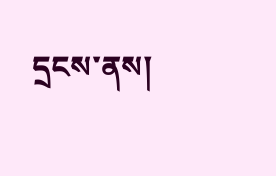དྲངས་ནས།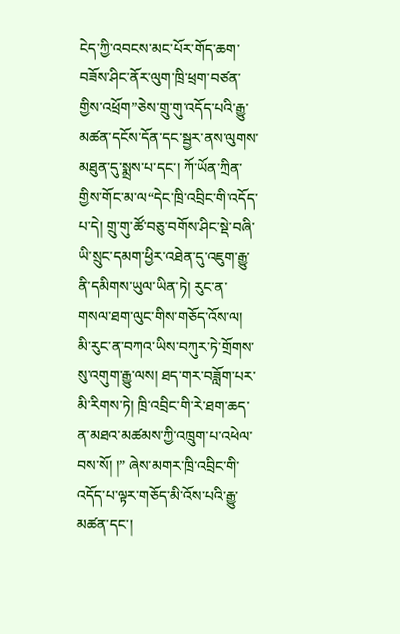ངེད་ཀྱི་འབངས་མང་པོར་གོད་ཆག་བཟོས་ཤིང་ནོར་ལུག་ཁྲི་ཕྲག་བཙན་གྱིས་འཕྲོག”ཅེས་གྲུ་གུ་འདོད་པའི་རྒྱུ་མཚན་དངོས་དོན་དང་སྦྱར་ནས་ལུགས་མཐུན་དུ་སྨྲས་པ་དང་། ཀོ་ཡོན་ཀྲིན་གྱིས་གོང་མ་ལ“དེང་ཁྲི་འབྲིང་གི་འདོད་པ་དེ། གྲུ་གུ་ཚོ་བཅུ་བགོས་ཤིང་སྡེ་བཞི་ཡི་སྲུང་དམག་ཕྱིར་འཐེན་དུ་འཇུག་རྒྱུ་ནི་དམིགས་ཡུལ་ཡིན་ཏེ། རུང་ན་གསལ་ཐག་ལུང་གིས་གཅོད་འོས་ལ། མི་རུང་ན་བཀའ་ཡིས་བཀུར་ཏེ་གྲོགས་སུ་འགུག་རྒྱུ་ལས། ཐད་གར་བཟློག་པར་མི་རིགས་ཏེ། ཁྲི་འབྲིང་གི་རེ་ཐག་ཆད་ན་མཐའ་མཚམས་ཀྱི་འཁྲུག་པ་འཕེལ་བས་སོ། །” ཞེས་མགར་ཁྲི་འབྲིང་གི་འདོད་པ་ལྟར་གཅོད་མི་འོས་པའི་རྒྱུ་མཚན་དང་།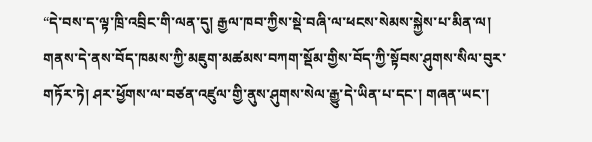“དེ་བས་ད་ལྟ་ཁྲི་འབྲིང་གི་ལན་དུ། རྒྱལ་ཁབ་ཀྱིས་སྡེ་བཞི་ལ་ཕངས་སེམས་སྐྱེས་པ་མིན་ལ། གནས་དེ་ནས་བོད་ཁམས་ཀྱི་མཇུག་མཚམས་བཀག་སྡོམ་གྱིས་བོད་ཀྱི་སྟོབས་ཤུགས་སིལ་བུར་གཏོར་ཏེ། ཤར་ཕྱོགས་ལ་བཙན་འཛུལ་གྱི་ནུས་ཤུགས་སེལ་རྒྱུ་དེ་ཡིན་པ་དང་། གཞན་ཡང་།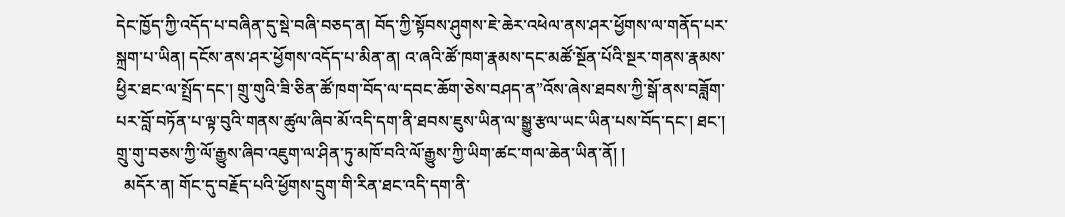དེང་ཁྱོད་ཀྱི་འདོད་པ་བཞིན་དུ་སྡེ་བཞི་བཅད་ན། བོད་ཀྱི་སྟོབས་ཤུགས་ཇེ་ཆེར་འཕེལ་ནས་ཤར་ཕྱོགས་ལ་གནོད་པར་སྐྲག་པ་ཡིན། དངོས་ནས་ཤར་ཕྱོགས་འདོད་པ་མིན་ན། འ་ཞའི་ཚོ་ཁག་རྣམས་དང་མཚོ་སྔོན་པོའི་སྔར་གནས་རྣམས་ཕྱིར་ཐང་ལ་སྤྲོད་དང་། གྲུ་གུའི་ཟི་ཅིན་ཚོ་ཁག་བོད་ལ་དབང་ཆོག་ཅེས་བཤད་ན”འོས་ཞེས་ཐབས་ཀྱི་སྒོ་ནས་བཟློག་པར་བློ་བཏོན་པ་ལྟ་བུའི་གནས་ཚུལ་ཞིབ་མོ་འདི་དག་ནི་ཐབས་ཇུས་ཡིན་ལ་སྒྱུ་རྩལ་ཡང་ཡིན་པས་བོད་དང་། ཐང་། གྲུ་གུ་བཅས་ཀྱི་ལོ་རྒྱུས་ཞིབ་འཇུག་ལ་ཤིན་ཏུ་མཁོ་བའི་ལོ་རྒྱུས་ཀྱི་ཡིག་ཚང་གལ་ཆེན་ཡིན་ནོ། །
  མདོར་ན། གོང་དུ་བརྗོད་པའི་ཕྱོགས་དྲུག་གི་རིན་ཐང་འདི་དག་ནི་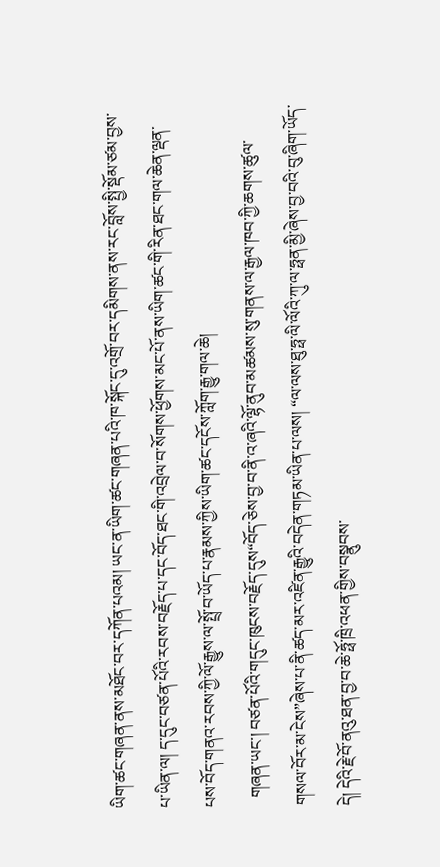ཡིག་ཚང་གཞན་ནས་མཐོང་བར་དཀོན་པའམ། ཡང་ན་ཡིག་ཚང་གཞན་པའི་ཁ་སྐོང་དུ་འགྲོ་བར་དམིགས་ནས་རང་བློས་སྤྱི་སྡོམ་ཙམ་བྱས་པ་ཡིན་ལ། ད་དུང་བཙན་པོའི་རབས་བརྗོད་པ་དང་བོད་ཐང་གི་འབྲེལ་བ་སོགས་ཕྱོགས་མང་པོ་ནས་ཡིག་ཚང་གི་རིན་ཐང་གལ་ཆེན་ལྡན་པས་བོད་གནའ་རབས་ཀྱི་ལོ་རྒྱུས་ལ་སྤྲོ་བ་ཡོད་པ་རྣམས་ཀྱིས་ཡིག་ཚང་དངོས་ཀློག་རྒྱུ་གལ་ཆེ།
  གཞན་ཡང་། བཙན་པོའི་གདུང་ཁུངས་བརྗོད་དུས“བོད་ཅེས་བྱ་བ་ནི་འ་ཞའི་ལྷོ་ནུབ་མཚམས་སུ་གནས་ལ་རྒྱལ་ཁབ་ཀྱི་ཆགས་ཚུལ་གསལ་བོར་མ་ངེས”ཞེས་པ་ནི་ཚད་མར་འཛིན་རྒྱུའི་བདེན་གཏམ་ཡིན་པ་ལས། “ལ་ལས་ཐུ་ཧྥ་ལི་ལོའི་ཀུ་ལ་ཧྥན་མྱི་ཞེས་བྱ་བའི་བུ་ཞིག་ཡོད་དེ། དེའི་རྗེ་བོ་ནའུ་ཐན་བྱ་བ་ཆེ་ཧྥོ་ཁྲི་འཕན་གྱིས་བསྣུབས་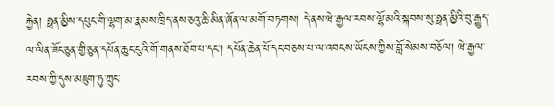རྐྱེན། ཧྥན་མྱིས་དཔུང་གི་ལྷག་མ་རྣམས་ཁྲིད་ནས་ཅའུ་ཆི་མིན་ཞོན་ལ་མགོ་བཏགས། དེ་ནས་ཝེ་རྒྱལ་རབས་ལྷོ་མའི་སྐབས་སུ་ཧྥན་མྱིའི་བུ་རྒྱུད་ལ་ལིན་ཟོང་ཅུན་གྱི་ཅུན་དཔོན་ཆུང་ངུའི་གོ་གནས་ཐོབ་པ་དང་། དཔོན་ཆེན་པོ་དང་བཅས་པ་ལ་འབངས་ཡོངས་ཀྱིས་བློ་སེམས་བཅོལ། ཝེ་རྒྱལ་རབས་ཀྱི་དུས་མཇུག་ཏུ་ཀྲུང་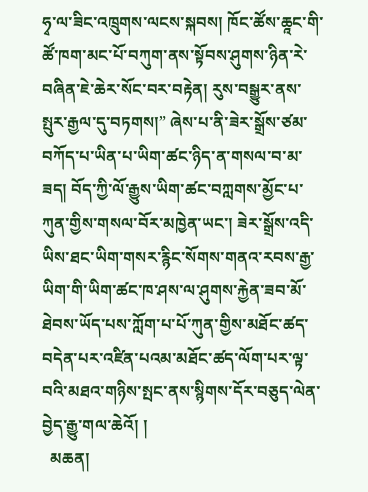ཧྭ་ལ་ཟིང་འཁྲུགས་ལངས་སྐབས། ཁོང་ཚོས་ཆཱང་གི་ཚོ་ཁག་མང་པོ་བཀུག་ནས་སྟོབས་ཤུགས་ཉིན་རེ་བཞིན་ཇེ་ཆེར་སོང་བར་བརྟེན། རུས་བསྒྱུར་ནས་སྤུར་རྒྱལ་དུ་བཏགས།” ཞེས་པ་ནི་ཟེར་སྒྲོས་ཙམ་བཀོད་པ་ཡིན་པ་ཡིག་ཚང་ཉིད་ན་གསལ་བ་མ་ཟད། བོད་ཀྱི་ལོ་རྒྱུས་ཡིག་ཚང་བཀླགས་མྱོང་པ་ཀུན་གྱིས་གསལ་བོར་མཁྱེན་ཡང་། ཟེར་སྒྲོས་འདི་ཡིས་ཐང་ཡིག་གསར་རྙིང་སོགས་གནའ་རབས་རྒྱ་ཡིག་གི་ཡིག་ཚང་ཁ་ཤས་ལ་ཤུགས་རྐྱེན་ཟབ་མོ་ཐེབས་ཡོད་པས་ཀློག་པ་པོ་ཀུན་གྱིས་མཐོང་ཚད་བདེན་པར་འཛིན་པའམ་མཐོང་ཚད་ལོག་པར་ལྟ་བའི་མཐའ་གཉིས་སྤང་ནས་སྙིགས་དོར་བཅུད་ལེན་བྱེད་རྒྱུ་གལ་ཆེའོ། །
  མཆན།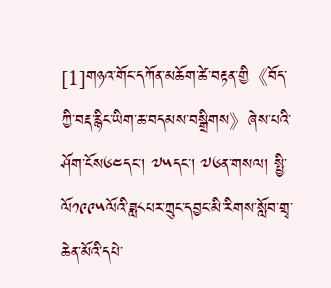[1]གཉའ་གོང་དཀོན་མཆོག་ཚེ་བརྟན་གྱི《བོད་ཀྱི་བརྡ་རྙིང་ཡིག་ཆ་བདམས་བསྒྲིགས》ཞེས་པའི་ཤོག་ངོས༦༤དང་། ༧༥དང་། ༧༦ན་གསལ། སྤྱི་ལོ༡༩༩༥ལོའི་ཟླ༨པར་ཀྲུང་དབྱང་མི་རིགས་སློབ་གྲྭ་ཆེན་མོའི་དཔེ་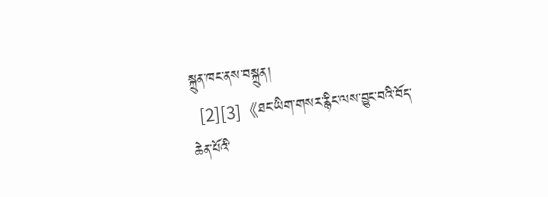སྐྲུན་ཁང་ནས་བསྐྲུན།
  [2][3]《ཐང་ཡིག་གསར་རྙིང་ལས་བྱུང་བའི་བོད་ཆེན་པོའི་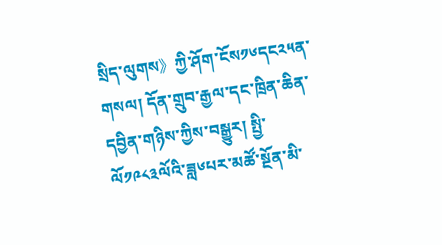སྲིད་ལུགས》ཀྱི་ཤོག་ངོས༡༦དང༢༥ན་གསལ། དོན་གྲུབ་རྒྱལ་དང་ཁྲིན་ཆིན་དབྱིན་གཉིས་ཀྱིས་བསྒྱུར། སྤྱི་ལོ༡༩༨༣ལོའི་ཟླ༦པར་མཚོ་སྔོན་མི་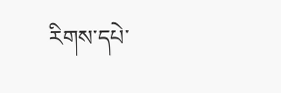རིགས་དཔེ་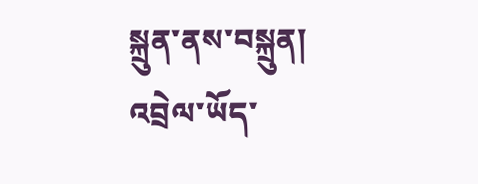སྐྲུན་ནས་བསྐྲུན།
འབྲེལ་ཡོད་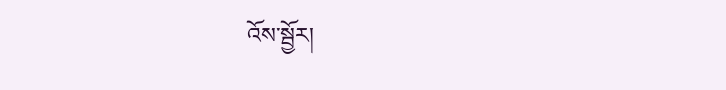འོས་སྦྱོར།